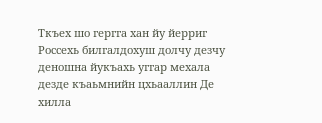Ткъех шо гергга хан йу йерриг Россехь билгалдохуш долчу дезчу деношна йукъахь уггар мехала дезде къаьмнийн цхьааллин Де хилла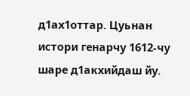д1ах1оттар. Цуьнан истори генарчу 1612-чу шаре д1акхийдаш йу.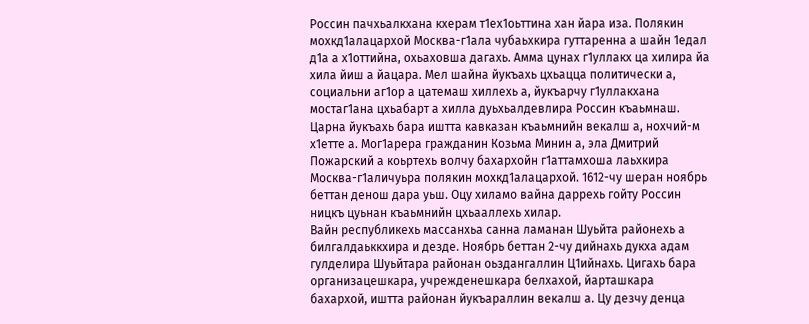Россин пачхьалкхана кхерам т1ех1оьттина хан йара иза. Полякин мохкд1алацархой Москва-г1ала чубаьхкира гуттаренна а шайн 1едал д1а а х1оттийна, охьаховша дагахь. Амма цунах г1уллакх ца хилира йа хила йиш а йацара. Мел шайна йукъахь цхьацца политически а, социальни аг1ор а цатемаш хиллехь а, йукъарчу г1уллакхана мостаг1ана цхьабарт а хилла дуьхьалдевлира Россин къаьмнаш. Царна йукъахь бара иштта кавказан къаьмнийн векалш а, нохчий-м х1етте а. Мог1арера гражданин Козьма Минин а, эла Дмитрий Пожарский а коьртехь волчу бахархойн г1аттамхоша лаьхкира Москва-г1аличуьра полякин мохкд1алацархой. 1612-чу шеран ноябрь беттан денош дара уьш. Оцу хиламо вайна даррехь гойту Россин ницкъ цуьнан къаьмнийн цхьааллехь хилар.
Вайн республикехь массанхьа санна ламанан Шуьйта районехь а билгалдаьккхира и дезде. Ноябрь беттан 2-чу дийнахь дукха адам гулделира Шуьйтара районан оьздангаллин Ц1ийнахь. Цигахь бара организацешкара, учрежденешкара белхахой, йарташкара бахархой, иштта районан йукъараллин векалш а. Цу дезчу денца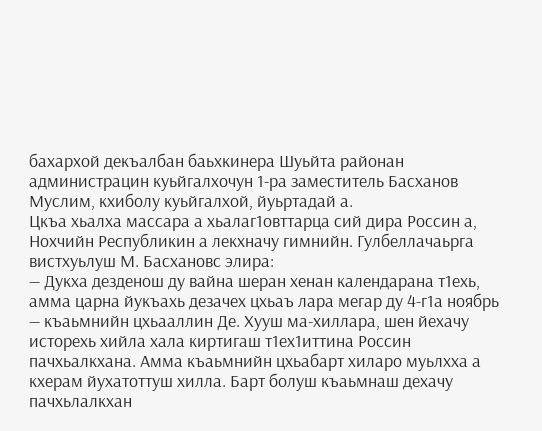бахархой декъалбан баьхкинера Шуьйта районан администрацин куьйгалхочун 1-ра заместитель Басханов Муслим, кхиболу куьйгалхой, йуьртадай а.
Цкъа хьалха массара а хьалаг1овттарца сий дира Россин а, Нохчийн Республикин а лекхначу гимнийн. Гулбеллачаьрга вистхуьлуш М. Басхановс элира:
— Дукха дезденош ду вайна шеран хенан календарана т1ехь, амма царна йукъахь дезачех цхьаъ лара мегар ду 4-г1а ноябрь — къаьмнийн цхьааллин Де. Хууш ма-хиллара, шен йехачу исторехь хийла хала киртигаш т1ех1иттина Россин пачхьалкхана. Амма къаьмнийн цхьабарт хиларо муьлхха а кхерам йухатоттуш хилла. Барт болуш къаьмнаш дехачу пачхьлалкхан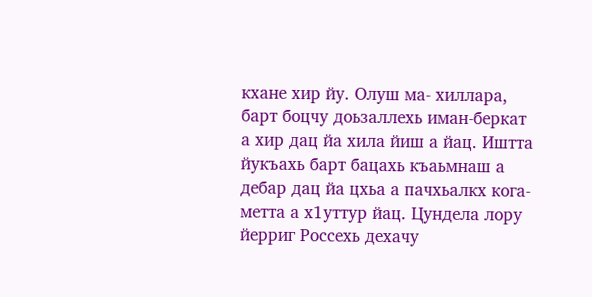кхане хир йу. Олуш ма- хиллара, барт боцчу доьзаллехь иман-беркат а хир дац йа хила йиш а йац. Иштта йукъахь барт бацахь къаьмнаш а дебар дац йа цхьа а пачхьалкх кога-метта а х1уттур йац. Цундела лору йерриг Россехь дехачу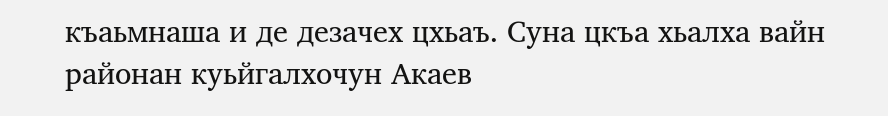къаьмнаша и де дезачех цхьаъ. Суна цкъа хьалха вайн районан куьйгалхочун Акаев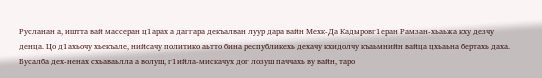Русланан а, иштта вай массеран ц1арах а даггара декъалван луур дара вайн Мехк-Да Кадыровг1еран Рамзан-хьаьжа кху дезчу денца. Цо д1ахьочу хьекъале, нийсачу политико аьтто бина республикехь дехачу кхидолчу къаьмнийн вайца цхьаьна бертахь даха. Бусалба дех-ненах схьаваьлла а волуш, г1ийла-мискачух дог лозуш паччахь ву вайн, таро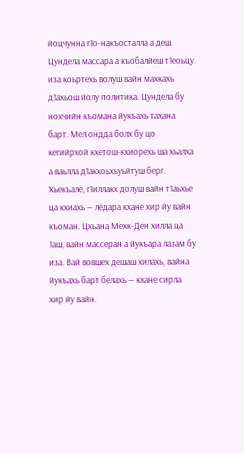йоцчунна г1о-накъосталла а деш. Цундела массара а къобалйеш т1еоьцу иза коьртехь волуш вайн махкахь д1ахьош йолу политика. Цундела бу нохчийн къомана йукъахь тахана барт. Мел ондда болх бу цо кегийрхой кхетош-кхиорехь ша хьалха а ваьлла д1акхоьхьуьйтуш берг. Хьекъале, г1иллакх долуш вайн т1аьхье ца кхиахь — ледара кхане хир йу вайн къоман. Цхьана Мехк-Ден хилла ца 1аш, вайн массеран а йукъара лазам бу иза. Вай вовшех дешаш хилахь, вайна йукъахь барт белахь — кхане сирла хир йу вайн.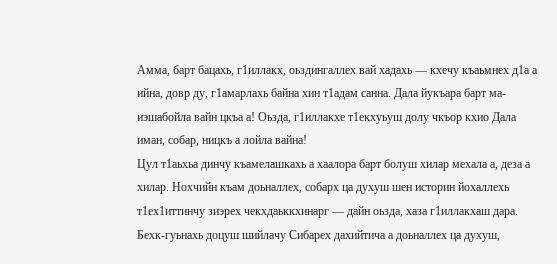Амма, барт бацахь, г1иллакх, оьздингаллех вай хадахь — кхечу къаьмнех д1а а ийна, довр ду, г1амарлахь байна хин т1адам санна. Дала йукъара барт ма-иэшабойла вайн цкъа а! Оьзда, г1иллакхе т1екхуьуш долу чкъор кхио Дала иман, собар, ницкъ а лойла вайна!
Цул т1аьхьа динчу къамелашкахь а хаалора барт болуш хилар мехала а, деза а хилар. Нохчийн къам доьналлех, собарх ца духуш шен историн йохаллехь т1ех1иттинчу зиэрех чекхдаьккхинарг — дайн оьзда, хаза г1иллакхаш дара. Бехк-гуьнахь доцуш шийлачу Сибарех дахийтича а доьналлех ца духуш,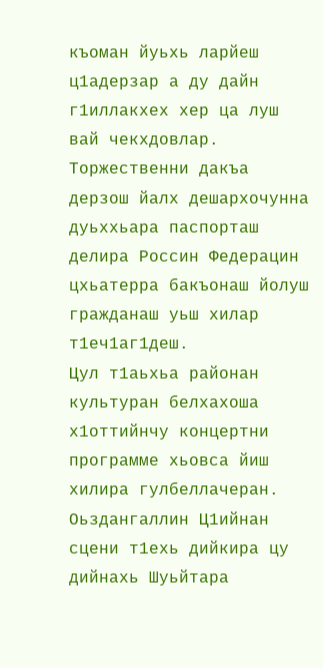къоман йуьхь ларйеш ц1адерзар а ду дайн г1иллакхех хер ца луш вай чекхдовлар.
Торжественни дакъа дерзош йалх дешархочунна дуьххьара паспорташ делира Россин Федерацин цхьатерра бакъонаш йолуш гражданаш уьш хилар т1еч1аг1деш.
Цул т1аьхьа районан культуран белхахоша х1оттийнчу концертни программе хьовса йиш хилира гулбеллачеран.
Оьздангаллин Ц1ийнан сцени т1ехь дийкира цу дийнахь Шуьйтара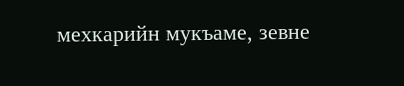мехкарийн мукъаме, зевне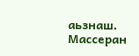аьзнаш. Массеран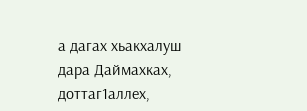а дагах хьакхалуш дара Даймахках, доттаг1аллех,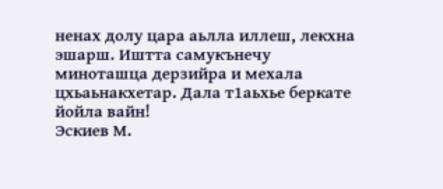ненах долу цара аьлла иллеш, лекхна эшарш. Иштта самукънечу миноташца дерзийра и мехала цхьаьнакхетар. Дала т1аьхье беркате йойла вайн!
Эскиев М.